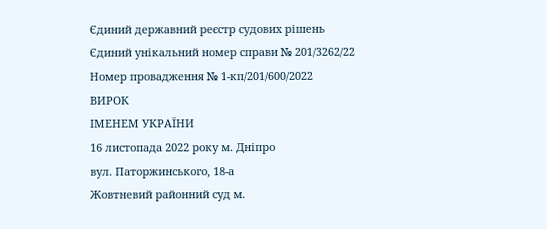Єдиний державний реєстр судових рішень
Єдиний унікальний номер справи № 201/3262/22
Номер провадження № 1-кп/201/600/2022
ВИРОК
ІМЕНЕМ УКРАЇНИ
16 листопада 2022 року м. Дніпро
вул. Паторжинського, 18-а
Жовтневий районний суд м.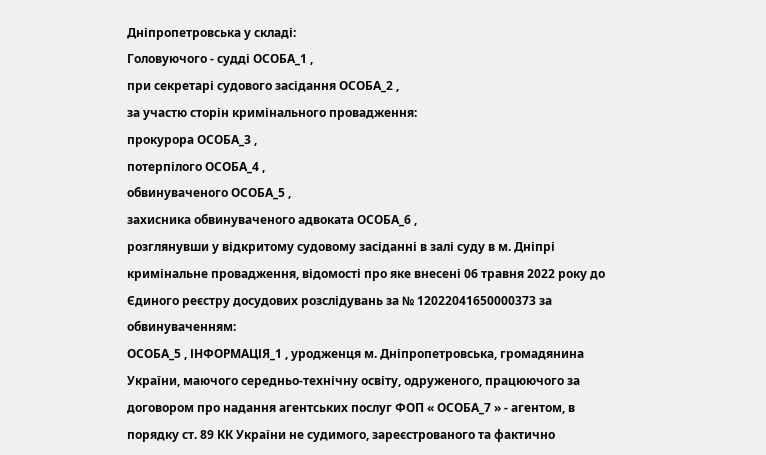Дніпропетровська у складі:
Головуючого - судді ОСОБА_1 ,
при секретарі судового засідання ОСОБА_2 ,
за участю сторін кримінального провадження:
прокурора ОСОБА_3 ,
потерпілого ОСОБА_4 ,
обвинуваченого ОСОБА_5 ,
захисника обвинуваченого адвоката ОСОБА_6 ,
розглянувши у відкритому судовому засіданні в залі суду в м. Дніпрі кримінальне провадження, відомості про яке внесені 06 травня 2022 року до Єдиного реєстру досудових розслідувань за № 12022041650000373 за обвинуваченням:
ОСОБА_5 , ІНФОРМАЦІЯ_1 , уродженця м. Дніпропетровська, громадянина України, маючого середньо-технічну освіту, одруженого, працюючого за договором про надання агентських послуг ФОП « ОСОБА_7 » - агентом, в порядку ст. 89 КК України не судимого, зареєстрованого та фактично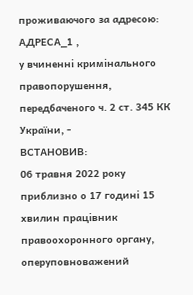проживаючого за адресою: АДРЕСА_1 ,
у вчиненні кримінального правопорушення, передбаченого ч. 2 ст. 345 КК України, -
ВСТАНОВИВ:
06 травня 2022 року приблизно о 17 годині 15 хвилин працівник правоохоронного органу, оперуповноважений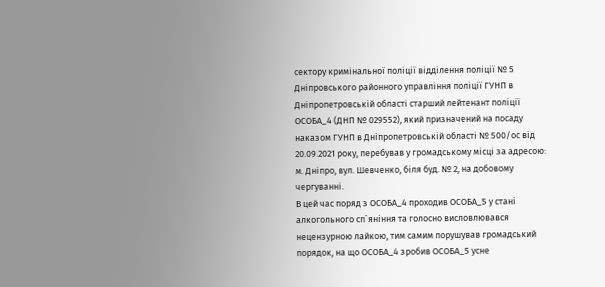сектору кримінальної поліції відділення поліції № 5 Дніпровського районного управління поліції ГУНП в Дніпропетровській області старший лейтенант поліції ОСОБА_4 (ДНП № 029552), який призначений на посаду наказом ГУНП в Дніпропетровській області № 500/ос від 20.09.2021 року, перебував у громадському місці за адресою: м. Дніпро, вул. Шевченко, біля буд. № 2, на добовому чергуванні.
В цей час поряд з ОСОБА_4 проходив ОСОБА_5 у стані алкогольного сп`яніння та голосно висловлювався нецензурною лайкою, тим самим порушував громадський порядок, на що ОСОБА_4 зробив ОСОБА_5 усне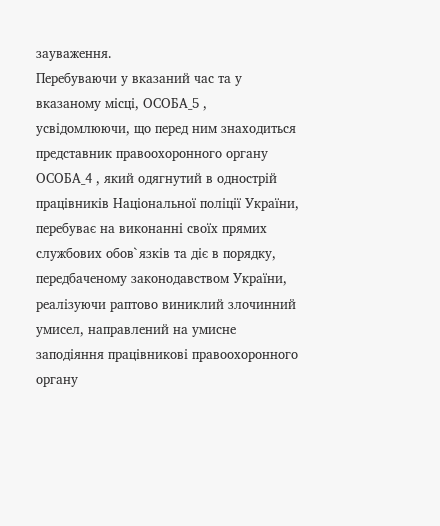зауваження.
Перебуваючи у вказаний час та у вказаному місці, ОСОБА_5 , усвідомлюючи, що перед ним знаходиться представник правоохоронного органу ОСОБА_4 , який одягнутий в однострій працівників Національної поліції України, перебуває на виконанні своїх прямих службових обов`язків та діє в порядку, передбаченому законодавством України, реалізуючи раптово виниклий злочинний умисел, направлений на умисне заподіяння працівникові правоохоронного органу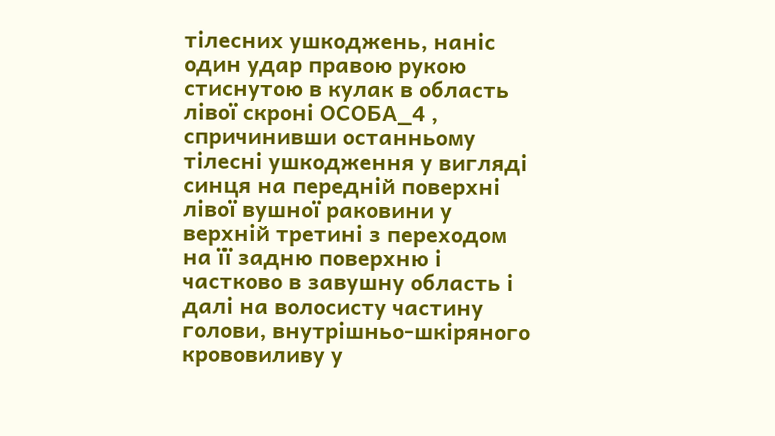тілесних ушкоджень, наніс один удар правою рукою стиснутою в кулак в область лівої скроні ОСОБА_4 , спричинивши останньому тілесні ушкодження у вигляді синця на передній поверхні лівої вушної раковини у верхній третині з переходом на її задню поверхню і частково в завушну область і далі на волосисту частину голови, внутрішньо-шкіряного крововиливу у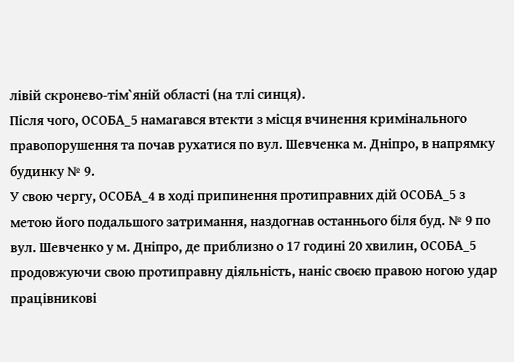лівій скронево-тім`яній області (на тлі синця).
Після чого, ОСОБА_5 намагався втекти з місця вчинення кримінального правопорушення та почав рухатися по вул. Шевченка м. Дніпро, в напрямку будинку № 9.
У свою чергу, ОСОБА_4 в ході припинення протиправних дій ОСОБА_5 з метою його подальшого затримання, наздогнав останнього біля буд. № 9 по вул. Шевченко у м. Дніпро, де приблизно о 17 годині 20 хвилин, ОСОБА_5 продовжуючи свою протиправну діяльність, наніс своєю правою ногою удар працівникові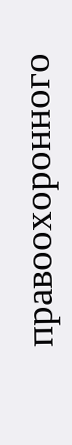правоохоронного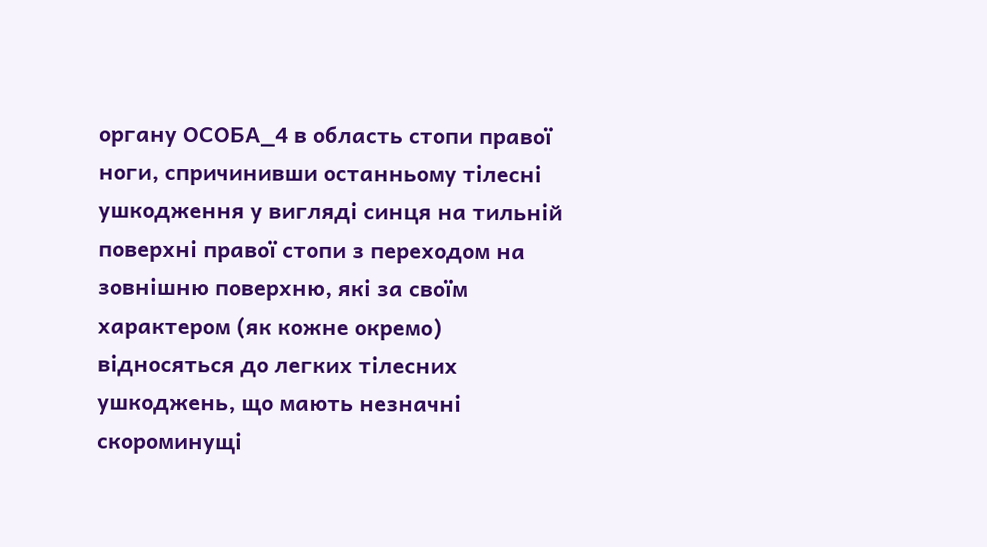органу ОСОБА_4 в область стопи правої ноги, спричинивши останньому тілесні ушкодження у вигляді синця на тильній поверхні правої стопи з переходом на зовнішню поверхню, які за своїм характером (як кожне окремо) відносяться до легких тілесних ушкоджень, що мають незначні скороминущі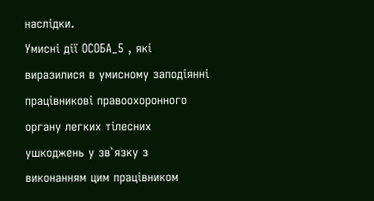наслідки.
Умисні дії ОСОБА_5 , які виразилися в умисному заподіянні працівникові правоохоронного органу легких тілесних ушкоджень у зв`язку з виконанням цим працівником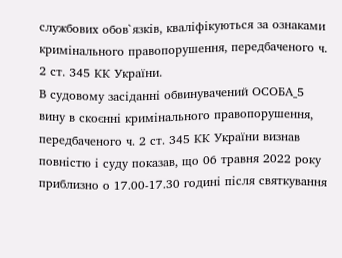службових обов`язків, кваліфікуються за ознаками кримінального правопорушення, передбаченого ч. 2 ст. 345 КК України.
В судовому засіданні обвинувачений ОСОБА_5 вину в скоєнні кримінального правопорушення, передбаченого ч. 2 ст. 345 КК України визнав повністю і суду показав, що 06 травня 2022 року приблизно о 17.00-17.30 годині після святкування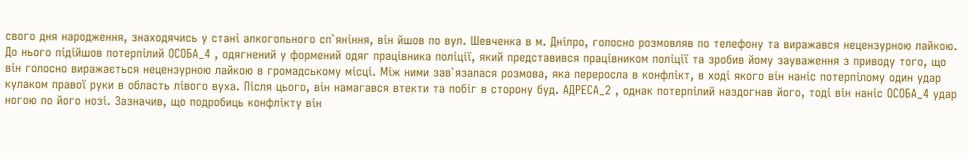свого дня народження, знаходячись у стані алкогольного сп`яніння, він йшов по вул. Шевченка в м. Дніпро, голосно розмовляв по телефону та виражався нецензурною лайкою. До нього підійшов потерпілий ОСОБА_4 , одягнений у формений одяг працівника поліції, який представився працівником поліції та зробив йому зауваження з приводу того, що він голосно виражається нецензурною лайкою в громадському місці. Між ними зав`язалася розмова, яка переросла в конфлікт, в ході якого він наніс потерпілому один удар кулаком правої руки в область лівого вуха. Після цього, він намагався втекти та побіг в сторону буд. АДРЕСА_2 , однак потерпілий наздогнав його, тоді він наніс ОСОБА_4 удар ногою по його нозі. Зазначив, що подробиць конфлікту він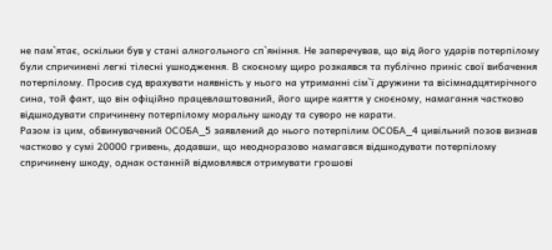не пам`ятає, оскільки був у стані алкогольного сп`яніння. Не заперечував, що від його ударів потерпілому були спричинені легкі тілесні ушкодження. В скоєному щиро розкаявся та публічно приніс свої вибачення потерпілому. Просив суд врахувати наявність у нього на утриманні сім`ї дружини та вісімнадцятирічного сина, той факт, що він офіційно працевлаштований, його щире каяття у скоєному, намагання частково відшкодувати спричинену потерпілому моральну шкоду та суворо не карати.
Разом із цим, обвинувачений ОСОБА_5 заявлений до нього потерпілим ОСОБА_4 цивільний позов визнав частково у сумі 20000 гривень, додавши, що неодноразово намагався відшкодувати потерпілому спричинену шкоду, однак останній відмовлявся отримувати грошові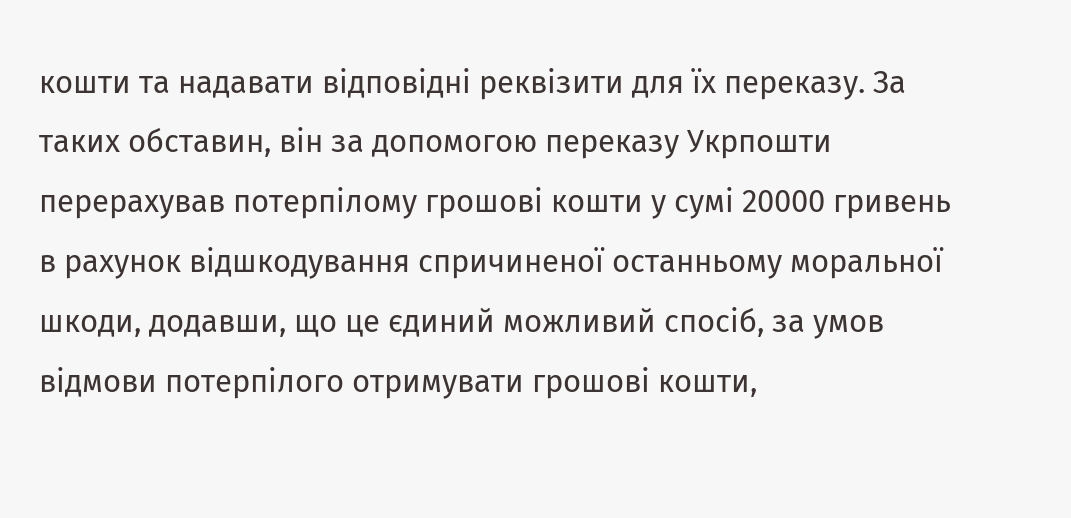кошти та надавати відповідні реквізити для їх переказу. За таких обставин, він за допомогою переказу Укрпошти перерахував потерпілому грошові кошти у сумі 20000 гривень в рахунок відшкодування спричиненої останньому моральної шкоди, додавши, що це єдиний можливий спосіб, за умов відмови потерпілого отримувати грошові кошти,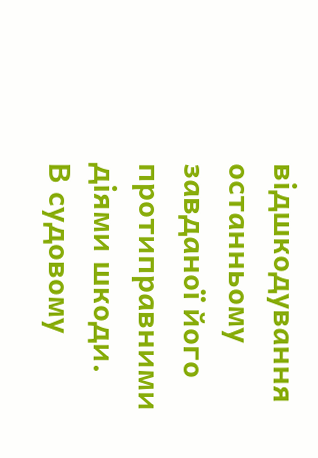відшкодування останньому завданої його протиправними діями шкоди.
В судовому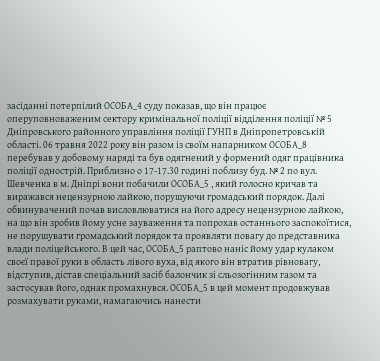засіданні потерпілий ОСОБА_4 суду показав, що він працює оперуповноваженим сектору кримінальної поліції відділення поліції № 5 Дніпровського районного управління поліції ГУНП в Дніпропетровській області. 06 травня 2022 року він разом із своїм напарником ОСОБА_8 перебував у добовому наряді та був одягнений у формений одяг працівника поліції однострій. Приблизно о 17-17.30 годині поблизу буд. № 2 по вул. Шевченка в м. Дніпрі вони побачили ОСОБА_5 , який голосно кричав та виражався нецензурною лайкою, порушуючи громадський порядок. Далі обвинувачений почав висловлюватися на його адресу нецензурною лайкою, на що він зробив йому усне зауваження та попрохав останнього заспокоїтися, не порушувати громадський порядок та проявляти повагу до представника влади поліцейського. В цей час, ОСОБА_5 раптово наніс йому удар кулаком своєї правої руки в область лівого вуха, від якого він втратив рівновагу, відступив, дістав спеціальний засіб балончик зі сльозогінним газом та застосував його, однак промахнувся. ОСОБА_5 в цей момент продовжував розмахувати руками, намагаючись нанести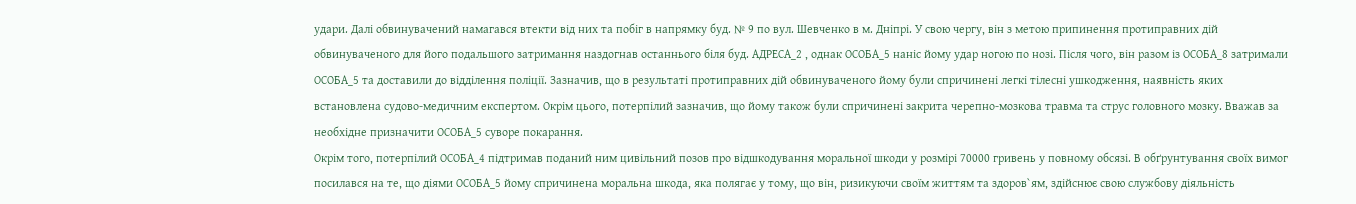удари. Далі обвинувачений намагався втекти від них та побіг в напрямку буд. № 9 по вул. Шевченко в м. Дніпрі. У свою чергу, він з метою припинення протиправних дій обвинуваченого для його подальшого затримання наздогнав останнього біля буд. АДРЕСА_2 , однак ОСОБА_5 наніс йому удар ногою по нозі. Після чого, він разом із ОСОБА_8 затримали ОСОБА_5 та доставили до відділення поліції. Зазначив, що в результаті протиправних дій обвинуваченого йому були спричинені легкі тілесні ушкодження, наявність яких встановлена судово-медичним експертом. Окрім цього, потерпілий зазначив, що йому також були спричинені закрита черепно-мозкова травма та струс головного мозку. Вважав за необхідне призначити ОСОБА_5 суворе покарання.
Окрім того, потерпілий ОСОБА_4 підтримав поданий ним цивільний позов про відшкодування моральної шкоди у розмірі 70000 гривень у повному обсязі. В обґрунтування своїх вимог посилався на те, що діями ОСОБА_5 йому спричинена моральна шкода, яка полягає у тому, що він, ризикуючи своїм життям та здоров`ям, здійснює свою службову діяльність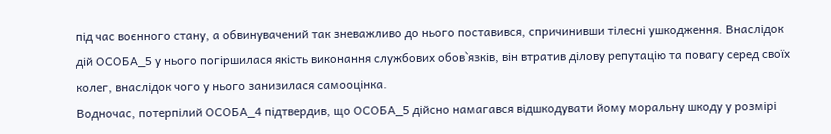під час воєнного стану, а обвинувачений так зневажливо до нього поставився, спричинивши тілесні ушкодження. Внаслідок дій ОСОБА_5 у нього погіршилася якість виконання службових обов`язків, він втратив ділову репутацію та повагу серед своїх колег, внаслідок чого у нього занизилася самооцінка.
Водночас, потерпілий ОСОБА_4 підтвердив, що ОСОБА_5 дійсно намагався відшкодувати йому моральну шкоду у розмірі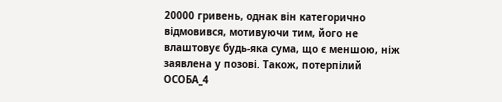20000 гривень, однак він категорично відмовився, мотивуючи тим, його не влаштовує будь-яка сума, що є меншою, ніж заявлена у позові. Також, потерпілий ОСОБА_4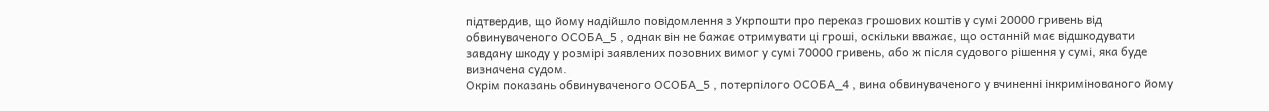підтвердив, що йому надійшло повідомлення з Укрпошти про переказ грошових коштів у сумі 20000 гривень від обвинуваченого ОСОБА_5 , однак він не бажає отримувати ці гроші, оскільки вважає, що останній має відшкодувати завдану шкоду у розмірі заявлених позовних вимог у сумі 70000 гривень, або ж після судового рішення у сумі, яка буде визначена судом.
Окрім показань обвинуваченого ОСОБА_5 , потерпілого ОСОБА_4 , вина обвинуваченого у вчиненні інкримінованого йому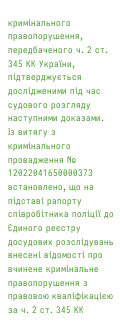кримінального правопорушення, передбаченого ч. 2 ст. 345 КК України, підтверджується дослідженими під час судового розгляду наступними доказами.
Із витягу з кримінального провадження № 12022041650000373 встановлено, що на підставі рапорту співробітника поліції до Єдиного реєстру досудових розслідувань внесені відомості про вчинене кримінальне правопорушення з правовою кваліфікацією за ч. 2 ст. 345 КК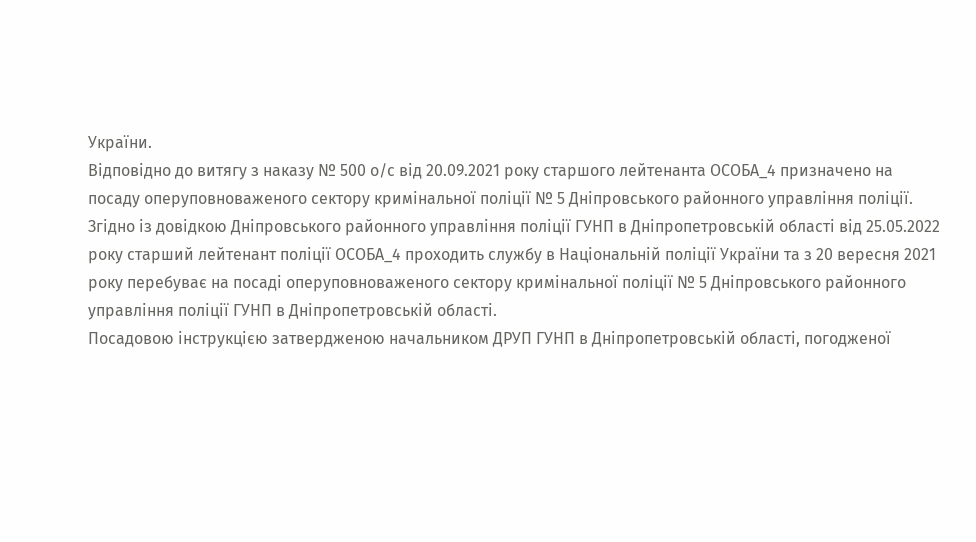України.
Відповідно до витягу з наказу № 500 о/с від 20.09.2021 року старшого лейтенанта ОСОБА_4 призначено на посаду оперуповноваженого сектору кримінальної поліції № 5 Дніпровського районного управління поліції.
Згідно із довідкою Дніпровського районного управління поліції ГУНП в Дніпропетровській області від 25.05.2022 року старший лейтенант поліції ОСОБА_4 проходить службу в Національній поліції України та з 20 вересня 2021 року перебуває на посаді оперуповноваженого сектору кримінальної поліції № 5 Дніпровського районного управління поліції ГУНП в Дніпропетровській області.
Посадовою інструкцією затвердженою начальником ДРУП ГУНП в Дніпропетровській області, погодженої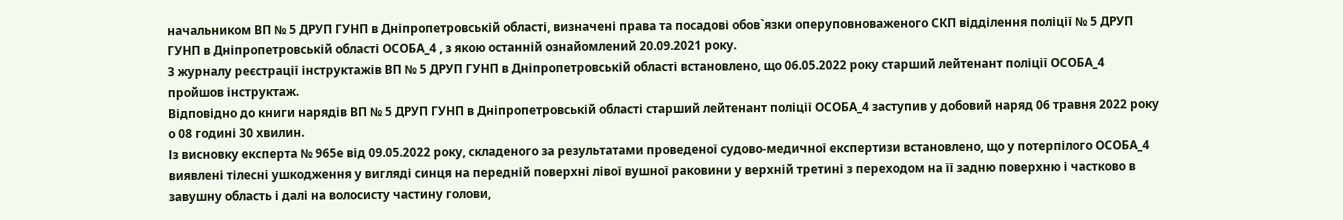начальником ВП № 5 ДРУП ГУНП в Дніпропетровській області, визначені права та посадові обов`язки оперуповноваженого СКП відділення поліції № 5 ДРУП ГУНП в Дніпропетровській області ОСОБА_4 , з якою останній ознайомлений 20.09.2021 року.
З журналу реєстрації інструктажів ВП № 5 ДРУП ГУНП в Дніпропетровській області встановлено, що 06.05.2022 року старший лейтенант поліції ОСОБА_4 пройшов інструктаж.
Відповідно до книги нарядів ВП № 5 ДРУП ГУНП в Дніпропетровській області старший лейтенант поліції ОСОБА_4 заступив у добовий наряд 06 травня 2022 року о 08 годині 30 хвилин.
Із висновку експерта № 965е від 09.05.2022 року, складеного за результатами проведеної судово-медичної експертизи встановлено, що у потерпілого ОСОБА_4 виявлені тілесні ушкодження у вигляді синця на передній поверхні лівої вушної раковини у верхній третині з переходом на її задню поверхню і частково в завушну область і далі на волосисту частину голови,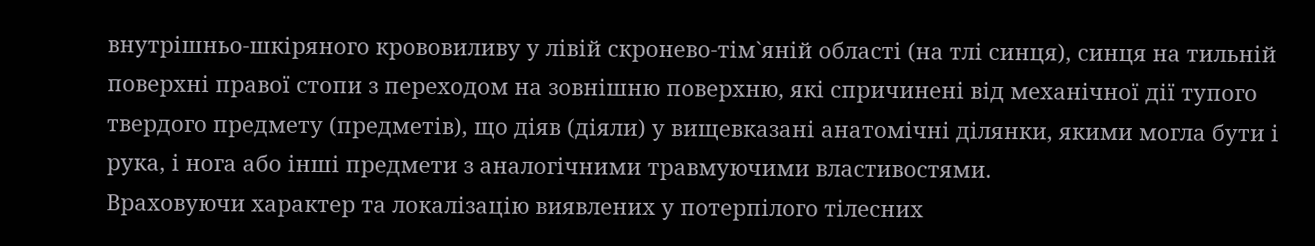внутрішньо-шкіряного крововиливу у лівій скронево-тім`яній області (на тлі синця), синця на тильній поверхні правої стопи з переходом на зовнішню поверхню, які спричинені від механічної дії тупого твердого предмету (предметів), що діяв (діяли) у вищевказані анатомічні ділянки, якими могла бути і рука, і нога або інші предмети з аналогічними травмуючими властивостями.
Враховуючи характер та локалізацію виявлених у потерпілого тілесних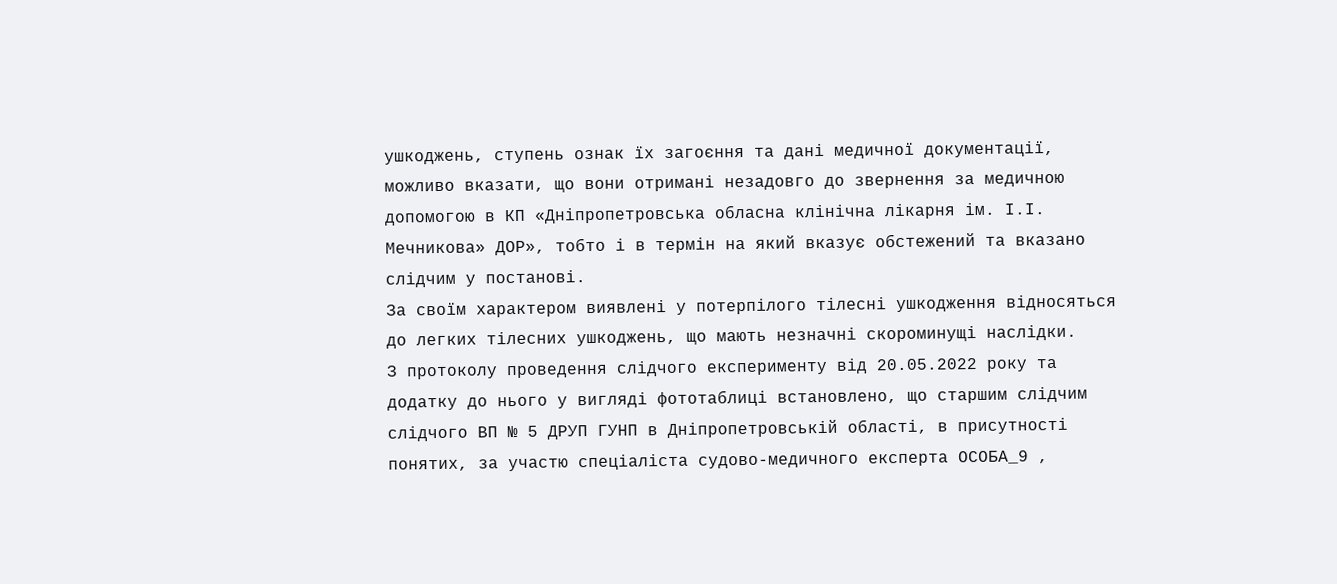ушкоджень, ступень ознак їх загоєння та дані медичної документації, можливо вказати, що вони отримані незадовго до звернення за медичною допомогою в КП «Дніпропетровська обласна клінічна лікарня ім. І.І. Мечникова» ДОР», тобто і в термін на який вказує обстежений та вказано слідчим у постанові.
За своїм характером виявлені у потерпілого тілесні ушкодження відносяться до легких тілесних ушкоджень, що мають незначні скороминущі наслідки.
З протоколу проведення слідчого експерименту від 20.05.2022 року та додатку до нього у вигляді фототаблиці встановлено, що старшим слідчим слідчого ВП № 5 ДРУП ГУНП в Дніпропетровській області, в присутності понятих, за участю спеціаліста судово-медичного експерта ОСОБА_9 ,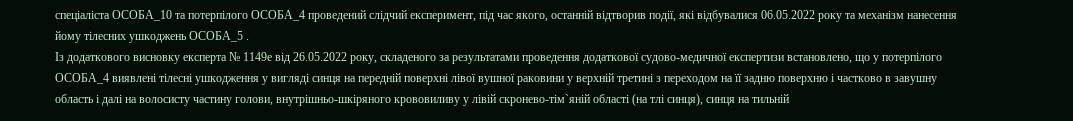спеціаліста ОСОБА_10 та потерпілого ОСОБА_4 проведений слідчий експеримент, під час якого, останній відтворив події, які відбувалися 06.05.2022 року та механізм нанесення йому тілесних ушкоджень ОСОБА_5 .
Із додаткового висновку експерта № 1149е від 26.05.2022 року, складеного за результатами проведення додаткової судово-медичної експертизи встановлено, що у потерпілого ОСОБА_4 виявлені тілесні ушкодження у вигляді синця на передній поверхні лівої вушної раковини у верхній третині з переходом на її задню поверхню і частково в завушну область і далі на волосисту частину голови, внутрішньо-шкіряного крововиливу у лівій скронево-тім`яній області (на тлі синця), синця на тильній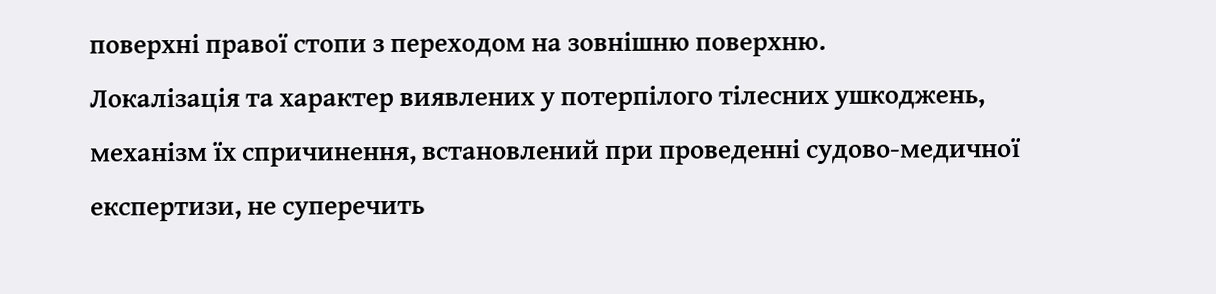поверхні правої стопи з переходом на зовнішню поверхню.
Локалізація та характер виявлених у потерпілого тілесних ушкоджень, механізм їх спричинення, встановлений при проведенні судово-медичної експертизи, не суперечить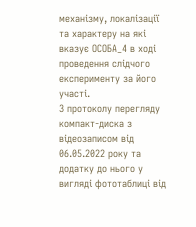механізму, локалізації та характеру на які вказує ОСОБА_4 в ході проведення слідчого експерименту за його участі.
З протоколу перегляду компакт-диска з відеозаписом від 06.05.2022 року та додатку до нього у вигляді фототаблиці від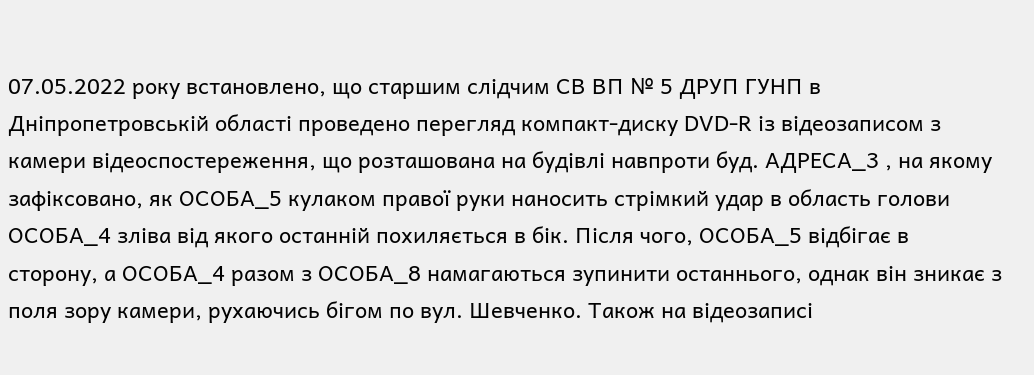07.05.2022 року встановлено, що старшим слідчим СВ ВП № 5 ДРУП ГУНП в Дніпропетровській області проведено перегляд компакт-диску DVD-R із відеозаписом з камери відеоспостереження, що розташована на будівлі навпроти буд. АДРЕСА_3 , на якому зафіксовано, як ОСОБА_5 кулаком правої руки наносить стрімкий удар в область голови ОСОБА_4 зліва від якого останній похиляється в бік. Після чого, ОСОБА_5 відбігає в сторону, а ОСОБА_4 разом з ОСОБА_8 намагаються зупинити останнього, однак він зникає з поля зору камери, рухаючись бігом по вул. Шевченко. Також на відеозаписі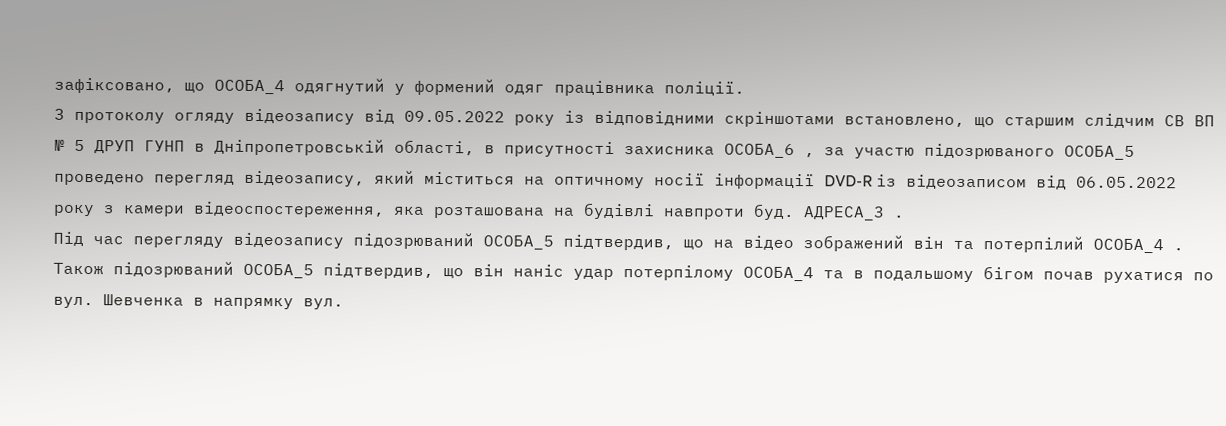зафіксовано, що ОСОБА_4 одягнутий у формений одяг працівника поліції.
З протоколу огляду відеозапису від 09.05.2022 року із відповідними скріншотами встановлено, що старшим слідчим СВ ВП № 5 ДРУП ГУНП в Дніпропетровській області, в присутності захисника ОСОБА_6 , за участю підозрюваного ОСОБА_5 проведено перегляд відеозапису, який міститься на оптичному носії інформації DVD-R із відеозаписом від 06.05.2022 року з камери відеоспостереження, яка розташована на будівлі навпроти буд. АДРЕСА_3 .
Під час перегляду відеозапису підозрюваний ОСОБА_5 підтвердив, що на відео зображений він та потерпілий ОСОБА_4 .
Також підозрюваний ОСОБА_5 підтвердив, що він наніс удар потерпілому ОСОБА_4 та в подальшому бігом почав рухатися по вул. Шевченка в напрямку вул.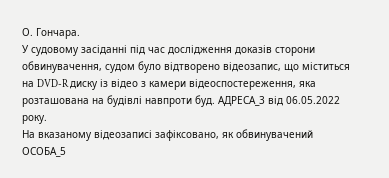О. Гончара.
У судовому засіданні під час дослідження доказів сторони обвинувачення, судом було відтворено відеозапис, що міститься на DVD-R диску із відео з камери відеоспостереження, яка розташована на будівлі навпроти буд. АДРЕСА_3 від 06.05.2022 року.
На вказаному відеозаписі зафіксовано, як обвинувачений ОСОБА_5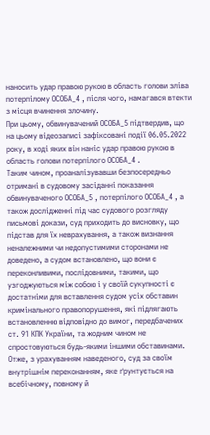наносить удар правою рукою в область голови зліва потерпілому ОСОБА_4 , після чого, намагався втекти з місця вчинення злочину.
При цьому, обвинувачений ОСОБА_5 підтвердив, що на цьому відеозаписі зафіксовані події 06.05.2022 року, в ході яких він наніс удар правою рукою в область голови потерпілого ОСОБА_4 .
Таким чином, проаналізувавши безпосередньо отримані в судовому засіданні показання обвинуваченого ОСОБА_5 , потерпілого ОСОБА_4 , а також дослідженні під час судового розгляду письмові докази, суд приходить до висновку, що підстав для їх неврахування, а також визнання неналежними чи недопустимими сторонами не доведено, а судом встановлено, що вони є переконливими, послідовними, такими, що узгоджуються між собою і у своїй сукупності є достатніми для вставлення судом усіх обставин кримінального правопорушення, які підлягають встановленню відповідно до вимог, передбачених ст. 91 КПК України, та жодним чином не спростовуються будь-якими іншими обставинами.
Отже, з урахуванням наведеного, суд за своїм внутрішнім переконанням, яке ґрунтується на всебічному, повному й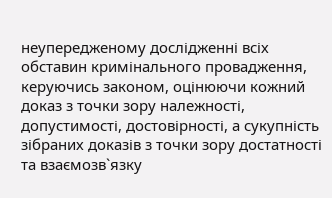неупередженому дослідженні всіх обставин кримінального провадження, керуючись законом, оцінюючи кожний доказ з точки зору належності, допустимості, достовірності, а сукупність зібраних доказів з точки зору достатності та взаємозв`язку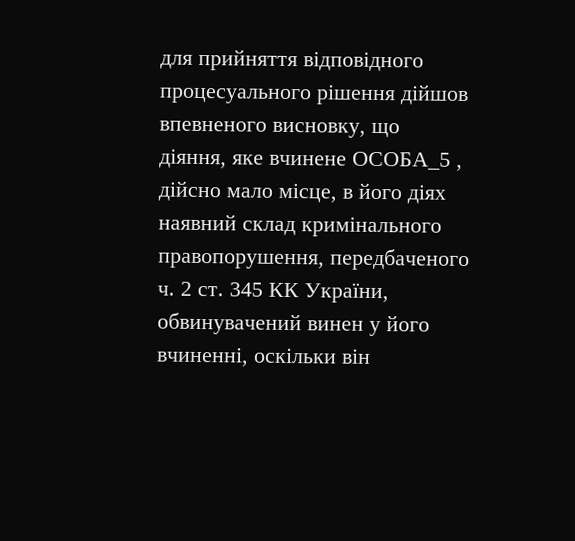для прийняття відповідного процесуального рішення дійшов впевненого висновку, що діяння, яке вчинене ОСОБА_5 , дійсно мало місце, в його діях наявний склад кримінального правопорушення, передбаченого ч. 2 ст. 345 КК України, обвинувачений винен у його вчиненні, оскільки він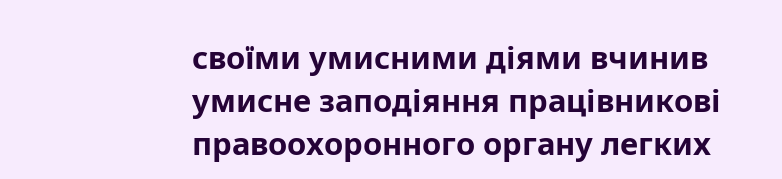своїми умисними діями вчинив умисне заподіяння працівникові правоохоронного органу легких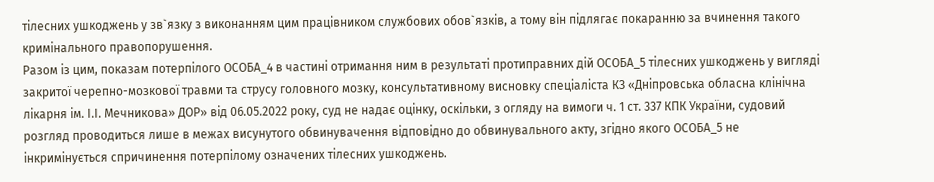тілесних ушкоджень у зв`язку з виконанням цим працівником службових обов`язків, а тому він підлягає покаранню за вчинення такого кримінального правопорушення.
Разом із цим, показам потерпілого ОСОБА_4 в частині отримання ним в результаті протиправних дій ОСОБА_5 тілесних ушкоджень у вигляді закритої черепно-мозкової травми та струсу головного мозку, консультативному висновку спеціаліста КЗ «Дніпровська обласна клінічна лікарня ім. І.І. Мечникова» ДОР» від 06.05.2022 року, суд не надає оцінку, оскільки, з огляду на вимоги ч. 1 ст. 337 КПК України, судовий розгляд проводиться лише в межах висунутого обвинувачення відповідно до обвинувального акту, згідно якого ОСОБА_5 не інкримінується спричинення потерпілому означених тілесних ушкоджень.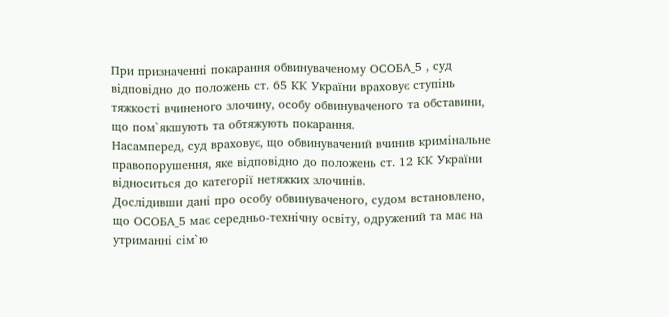При призначенні покарання обвинуваченому ОСОБА_5 , суд відповідно до положень ст. 65 КК України враховує ступінь тяжкості вчиненого злочину, особу обвинуваченого та обставини, що пом`якшують та обтяжують покарання.
Насамперед, суд враховує, що обвинувачений вчинив кримінальне правопорушення, яке відповідно до положень ст. 12 КК України відноситься до категорії нетяжких злочинів.
Дослідивши дані про особу обвинуваченого, судом встановлено, що ОСОБА_5 має середньо-технічну освіту, одружений та має на утриманні сім`ю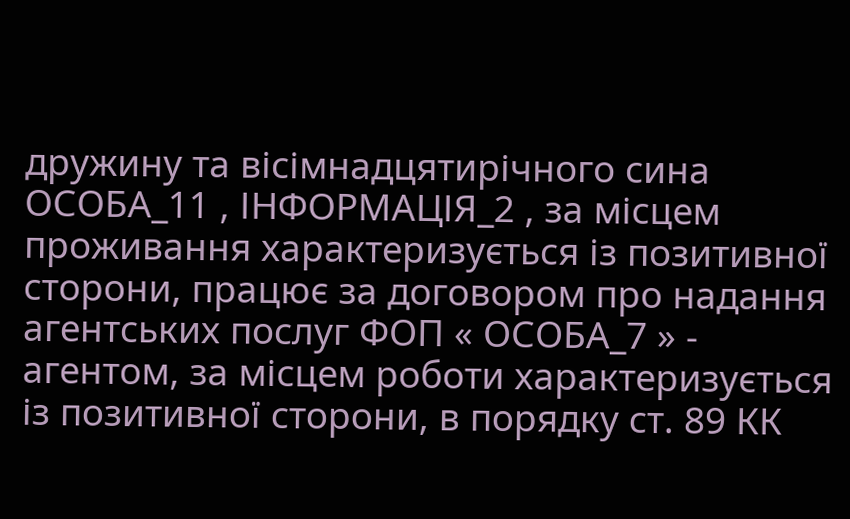дружину та вісімнадцятирічного сина ОСОБА_11 , ІНФОРМАЦІЯ_2 , за місцем проживання характеризується із позитивної сторони, працює за договором про надання агентських послуг ФОП « ОСОБА_7 » - агентом, за місцем роботи характеризується із позитивної сторони, в порядку ст. 89 КК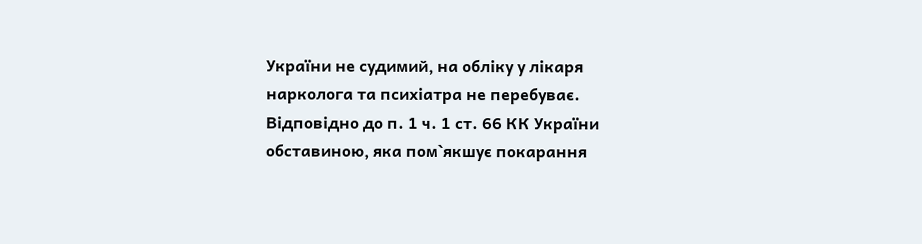України не судимий, на обліку у лікаря нарколога та психіатра не перебуває.
Відповідно до п. 1 ч. 1 ст. 66 КК України обставиною, яка пом`якшує покарання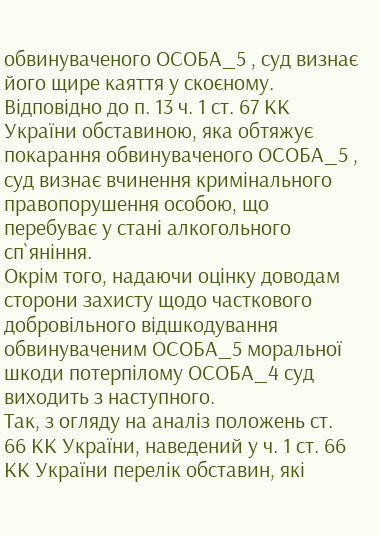обвинуваченого ОСОБА_5 , суд визнає його щире каяття у скоєному.
Відповідно до п. 13 ч. 1 ст. 67 КК України обставиною, яка обтяжує покарання обвинуваченого ОСОБА_5 , суд визнає вчинення кримінального правопорушення особою, що перебуває у стані алкогольного сп`яніння.
Окрім того, надаючи оцінку доводам сторони захисту щодо часткового добровільного відшкодування обвинуваченим ОСОБА_5 моральної шкоди потерпілому ОСОБА_4 суд виходить з наступного.
Так, з огляду на аналіз положень ст. 66 КК України, наведений у ч. 1 ст. 66 КК України перелік обставин, які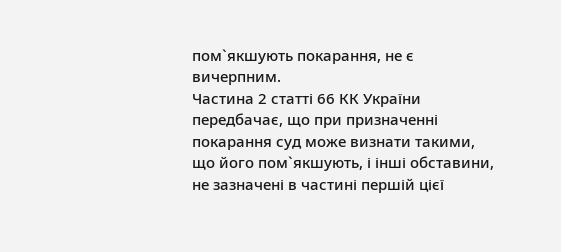пом`якшують покарання, не є вичерпним.
Частина 2 статті 66 КК України передбачає, що при призначенні покарання суд може визнати такими, що його пом`якшують, і інші обставини, не зазначені в частині першій цієї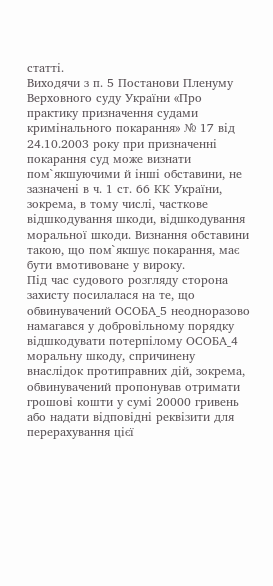статті.
Виходячи з п. 5 Постанови Пленуму Верховного суду України «Про практику призначення судами кримінального покарання» № 17 від 24.10.2003 року при призначенні покарання суд може визнати пом`якшуючими й інші обставини, не зазначені в ч. 1 ст. 66 КК України, зокрема, в тому числі, часткове відшкодування шкоди, відшкодування моральної шкоди. Визнання обставини такою, що пом`якшує покарання, має бути вмотивоване у вироку.
Під час судового розгляду сторона захисту посилалася на те, що обвинувачений ОСОБА_5 неодноразово намагався у добровільному порядку відшкодувати потерпілому ОСОБА_4 моральну шкоду, спричинену внаслідок протиправних дій, зокрема, обвинувачений пропонував отримати грошові кошти у сумі 20000 гривень або надати відповідні реквізити для перерахування цієї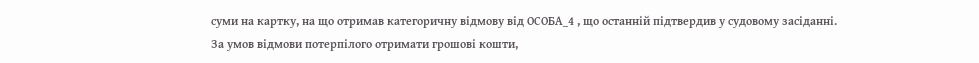суми на картку, на що отримав категоричну відмову від ОСОБА_4 , що останній підтвердив у судовому засіданні.
За умов відмови потерпілого отримати грошові кошти,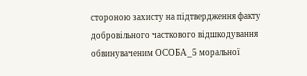стороною захисту на підтвердження факту добровільного часткового відшкодування обвинуваченим ОСОБА_5 моральної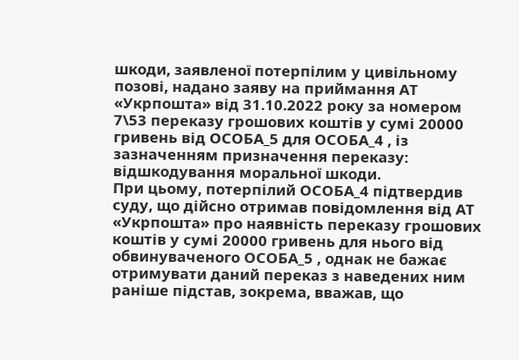шкоди, заявленої потерпілим у цивільному позові, надано заяву на приймання АТ «Укрпошта» від 31.10.2022 року за номером 7\53 переказу грошових коштів у сумі 20000 гривень від ОСОБА_5 для ОСОБА_4 , із зазначенням призначення переказу: відшкодування моральної шкоди.
При цьому, потерпілий ОСОБА_4 підтвердив суду, що дійсно отримав повідомлення від АТ «Укрпошта» про наявність переказу грошових коштів у сумі 20000 гривень для нього від обвинуваченого ОСОБА_5 , однак не бажає отримувати даний переказ з наведених ним раніше підстав, зокрема, вважав, що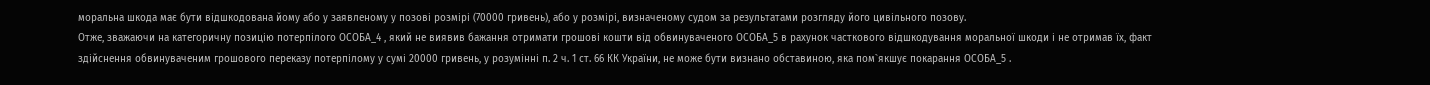моральна шкода має бути відшкодована йому або у заявленому у позові розмірі (70000 гривень), або у розмірі, визначеному судом за результатами розгляду його цивільного позову.
Отже, зважаючи на категоричну позицію потерпілого ОСОБА_4 , який не виявив бажання отримати грошові кошти від обвинуваченого ОСОБА_5 в рахунок часткового відшкодування моральної шкоди і не отримав їх, факт здійснення обвинуваченим грошового переказу потерпілому у сумі 20000 гривень, у розумінні п. 2 ч. 1 ст. 66 КК України, не може бути визнано обставиною, яка пом`якшує покарання ОСОБА_5 .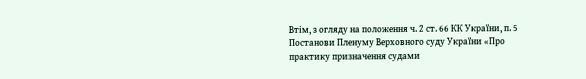Втім, з огляду на положення ч. 2 ст. 66 КК України, п. 5 Постанови Пленуму Верховного суду України «Про практику призначення судами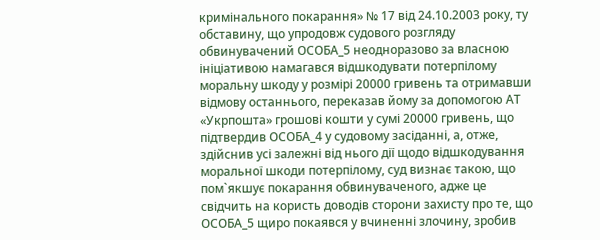кримінального покарання» № 17 від 24.10.2003 року, ту обставину, що упродовж судового розгляду обвинувачений ОСОБА_5 неодноразово за власною ініціативою намагався відшкодувати потерпілому моральну шкоду у розмірі 20000 гривень та отримавши відмову останнього, переказав йому за допомогою АТ «Укрпошта» грошові кошти у сумі 20000 гривень, що підтвердив ОСОБА_4 у судовому засіданні, а, отже, здійснив усі залежні від нього дії щодо відшкодування моральної шкоди потерпілому, суд визнає такою, що пом`якшує покарання обвинуваченого, адже це свідчить на користь доводів сторони захисту про те, що ОСОБА_5 щиро покаявся у вчиненні злочину, зробив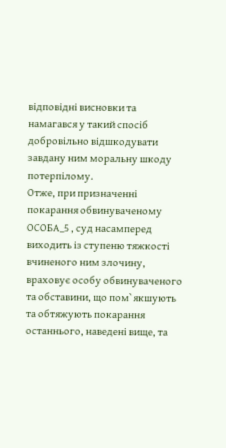відповідні висновки та намагався у такий спосіб добровільно відшкодувати завдану ним моральну шкоду потерпілому.
Отже, при призначенні покарання обвинуваченому ОСОБА_5 , суд насамперед виходить із ступеню тяжкості вчиненого ним злочину, враховує особу обвинуваченого та обставини, що пом`якшують та обтяжують покарання останнього, наведені вище, та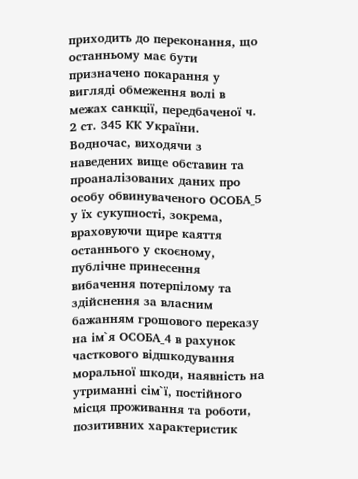приходить до переконання, що останньому має бути призначено покарання у вигляді обмеження волі в межах санкції, передбаченої ч. 2 ст. 345 КК України.
Водночас, виходячи з наведених вище обставин та проаналізованих даних про особу обвинуваченого ОСОБА_5 у їх сукупності, зокрема, враховуючи щире каяття останнього у скоєному, публічне принесення вибачення потерпілому та здійснення за власним бажанням грошового переказу на ім`я ОСОБА_4 в рахунок часткового відшкодування моральної шкоди, наявність на утриманні сім`ї, постійного місця проживання та роботи, позитивних характеристик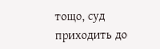тощо, суд приходить до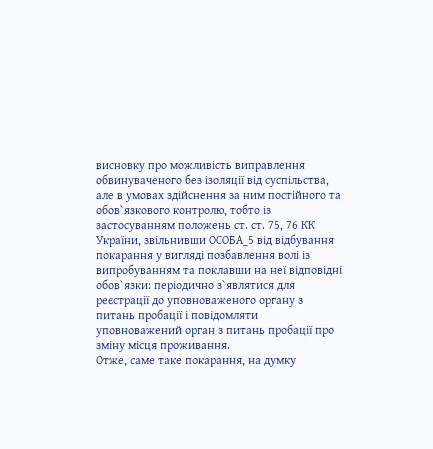висновку про можливість виправлення обвинуваченого без ізоляції від суспільства, але в умовах здійснення за ним постійного та обов`язкового контролю, тобто із застосуванням положень ст. ст. 75, 76 КК України, звільнивши ОСОБА_5 від відбування покарання у вигляді позбавлення волі із випробуванням та поклавши на неї відповідні обов`язки: періодично з`являтися для реєстрації до уповноваженого органу з питань пробації і повідомляти уповноважений орган з питань пробації про зміну місця проживання.
Отже, саме таке покарання, на думку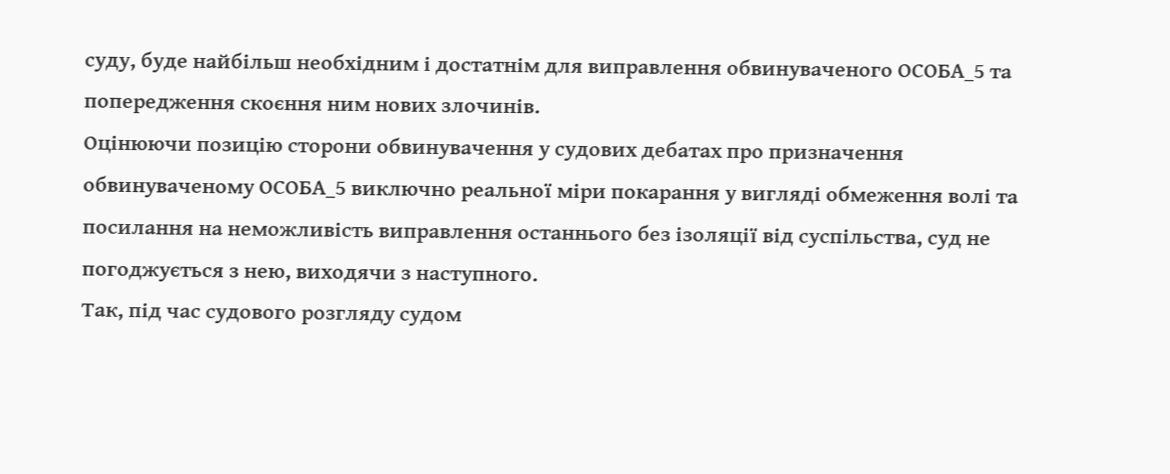суду, буде найбільш необхідним і достатнім для виправлення обвинуваченого ОСОБА_5 та попередження скоєння ним нових злочинів.
Оцінюючи позицію сторони обвинувачення у судових дебатах про призначення обвинуваченому ОСОБА_5 виключно реальної міри покарання у вигляді обмеження волі та посилання на неможливість виправлення останнього без ізоляції від суспільства, суд не погоджується з нею, виходячи з наступного.
Так, під час судового розгляду судом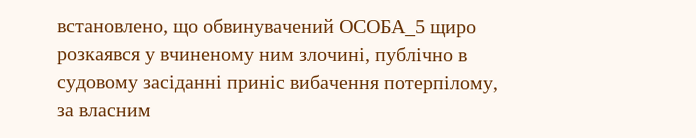встановлено, що обвинувачений ОСОБА_5 щиро розкаявся у вчиненому ним злочині, публічно в судовому засіданні приніс вибачення потерпілому, за власним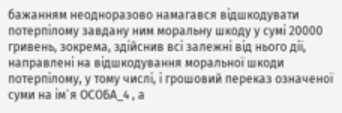бажанням неодноразово намагався відшкодувати потерпілому завдану ним моральну шкоду у сумі 20000 гривень, зокрема, здійснив всі залежні від нього дії, направлені на відшкодування моральної шкоди потерпілому, у тому числі, і грошовий переказ означеної суми на ім`я ОСОБА_4 , а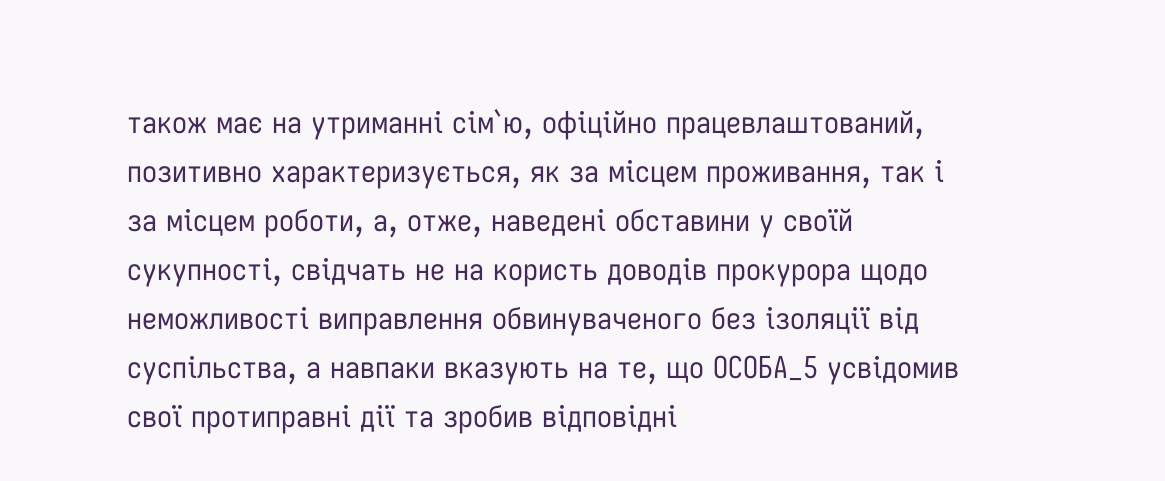також має на утриманні сім`ю, офіційно працевлаштований, позитивно характеризується, як за місцем проживання, так і за місцем роботи, а, отже, наведені обставини у своїй сукупності, свідчать не на користь доводів прокурора щодо неможливості виправлення обвинуваченого без ізоляції від суспільства, а навпаки вказують на те, що ОСОБА_5 усвідомив свої протиправні дії та зробив відповідні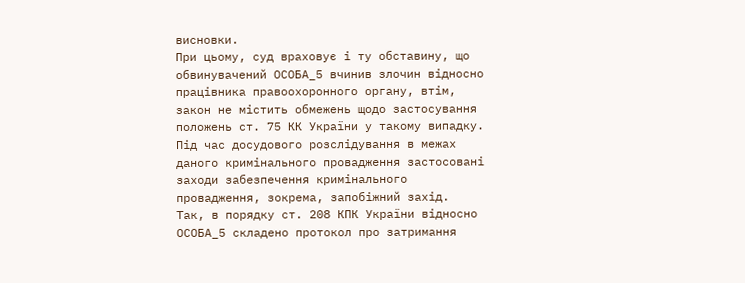висновки.
При цьому, суд враховує і ту обставину, що обвинувачений ОСОБА_5 вчинив злочин відносно працівника правоохоронного органу, втім, закон не містить обмежень щодо застосування положень ст. 75 КК України у такому випадку.
Під час досудового розслідування в межах даного кримінального провадження застосовані заходи забезпечення кримінального провадження, зокрема, запобіжний захід.
Так, в порядку ст. 208 КПК України відносно ОСОБА_5 складено протокол про затримання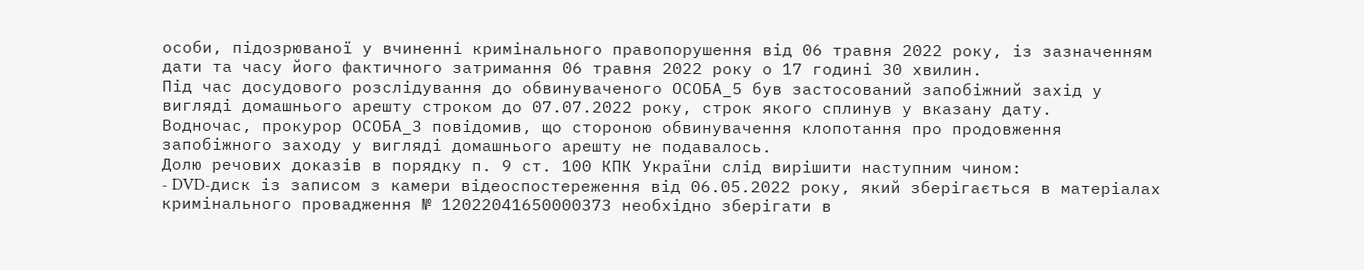особи, підозрюваної у вчиненні кримінального правопорушення від 06 травня 2022 року, із зазначенням дати та часу його фактичного затримання 06 травня 2022 року о 17 годині 30 хвилин.
Під час досудового розслідування до обвинуваченого ОСОБА_5 був застосований запобіжний захід у вигляді домашнього арешту строком до 07.07.2022 року, строк якого сплинув у вказану дату.
Водночас, прокурор ОСОБА_3 повідомив, що стороною обвинувачення клопотання про продовження запобіжного заходу у вигляді домашнього арешту не подавалось.
Долю речових доказів в порядку п. 9 ст. 100 КПК України слід вирішити наступним чином:
- DVD-диск із записом з камери відеоспостереження від 06.05.2022 року, який зберігається в матеріалах кримінального провадження № 12022041650000373 необхідно зберігати в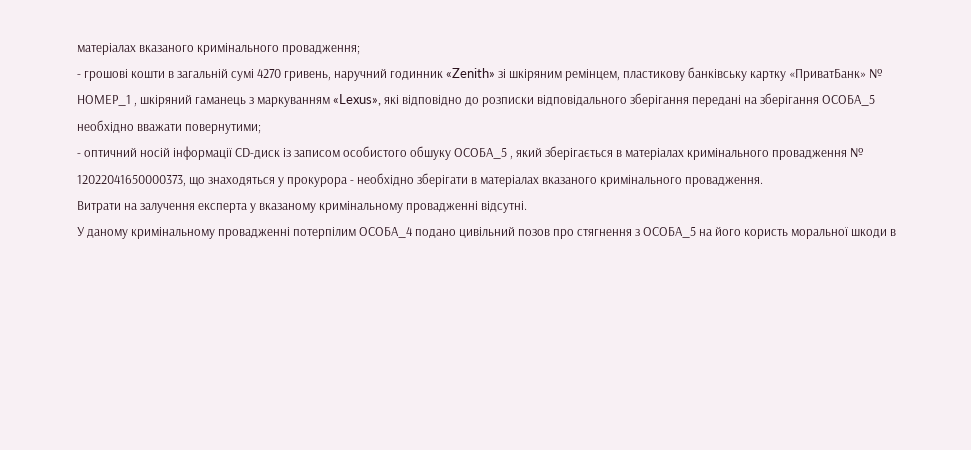матеріалах вказаного кримінального провадження;
- грошові кошти в загальній сумі 4270 гривень, наручний годинник «Zenith» зі шкіряним ремінцем, пластикову банківську картку «ПриватБанк» № НОМЕР_1 , шкіряний гаманець з маркуванням «Lexus», які відповідно до розписки відповідального зберігання передані на зберігання ОСОБА_5 необхідно вважати повернутими;
- оптичний носій інформації СD-диск із записом особистого обшуку ОСОБА_5 , який зберігається в матеріалах кримінального провадження № 12022041650000373, що знаходяться у прокурора - необхідно зберігати в матеріалах вказаного кримінального провадження.
Витрати на залучення експерта у вказаному кримінальному провадженні відсутні.
У даному кримінальному провадженні потерпілим ОСОБА_4 подано цивільний позов про стягнення з ОСОБА_5 на його користь моральної шкоди в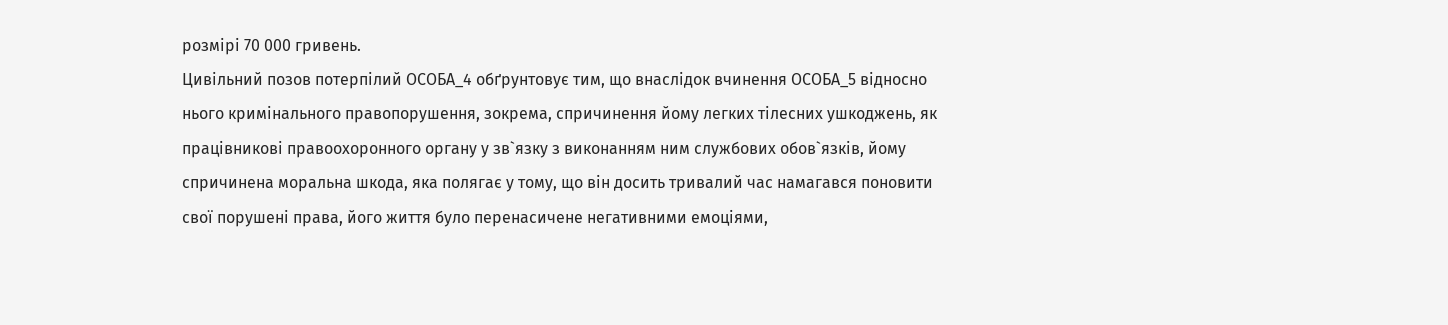розмірі 70 000 гривень.
Цивільний позов потерпілий ОСОБА_4 обґрунтовує тим, що внаслідок вчинення ОСОБА_5 відносно нього кримінального правопорушення, зокрема, спричинення йому легких тілесних ушкоджень, як працівникові правоохоронного органу у зв`язку з виконанням ним службових обов`язків, йому спричинена моральна шкода, яка полягає у тому, що він досить тривалий час намагався поновити свої порушені права, його життя було перенасичене негативними емоціями,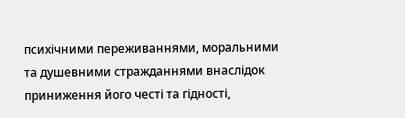психічними переживаннями, моральними та душевними стражданнями внаслідок приниження його честі та гідності,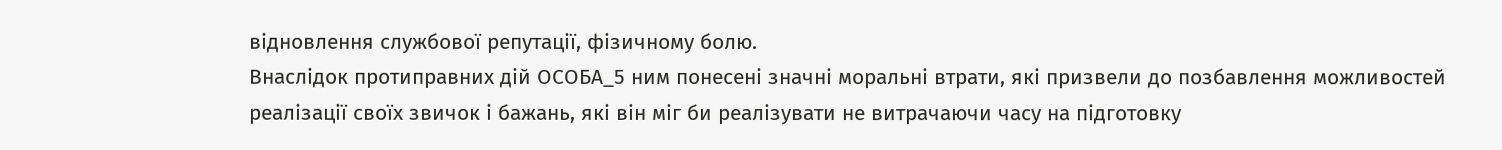відновлення службової репутації, фізичному болю.
Внаслідок протиправних дій ОСОБА_5 ним понесені значні моральні втрати, які призвели до позбавлення можливостей реалізації своїх звичок і бажань, які він міг би реалізувати не витрачаючи часу на підготовку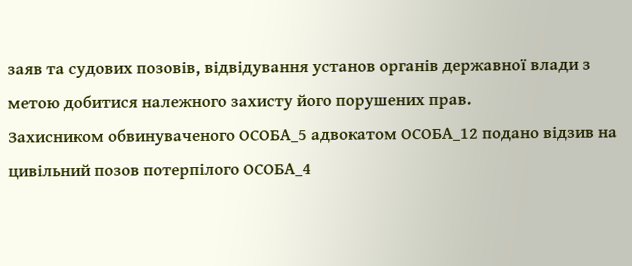заяв та судових позовів, відвідування установ органів державної влади з метою добитися належного захисту його порушених прав.
Захисником обвинуваченого ОСОБА_5 адвокатом ОСОБА_12 подано відзив на цивільний позов потерпілого ОСОБА_4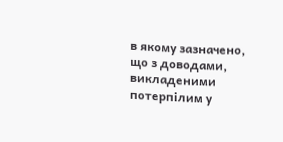в якому зазначено, що з доводами, викладеними потерпілим у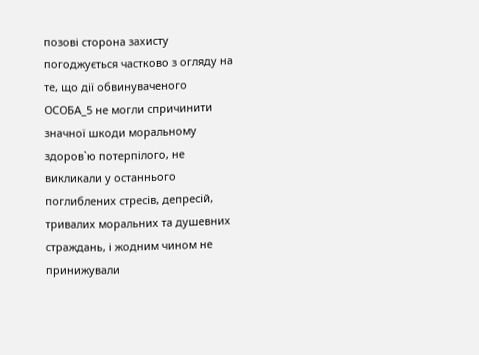позові сторона захисту погоджується частково з огляду на те, що дії обвинуваченого ОСОБА_5 не могли спричинити значної шкоди моральному здоров`ю потерпілого, не викликали у останнього поглиблених стресів, депресій, тривалих моральних та душевних страждань, і жодним чином не принижували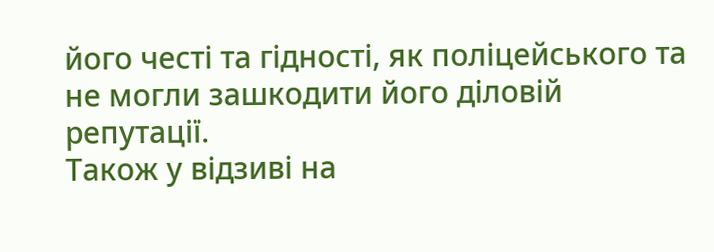його честі та гідності, як поліцейського та не могли зашкодити його діловій репутації.
Також у відзиві на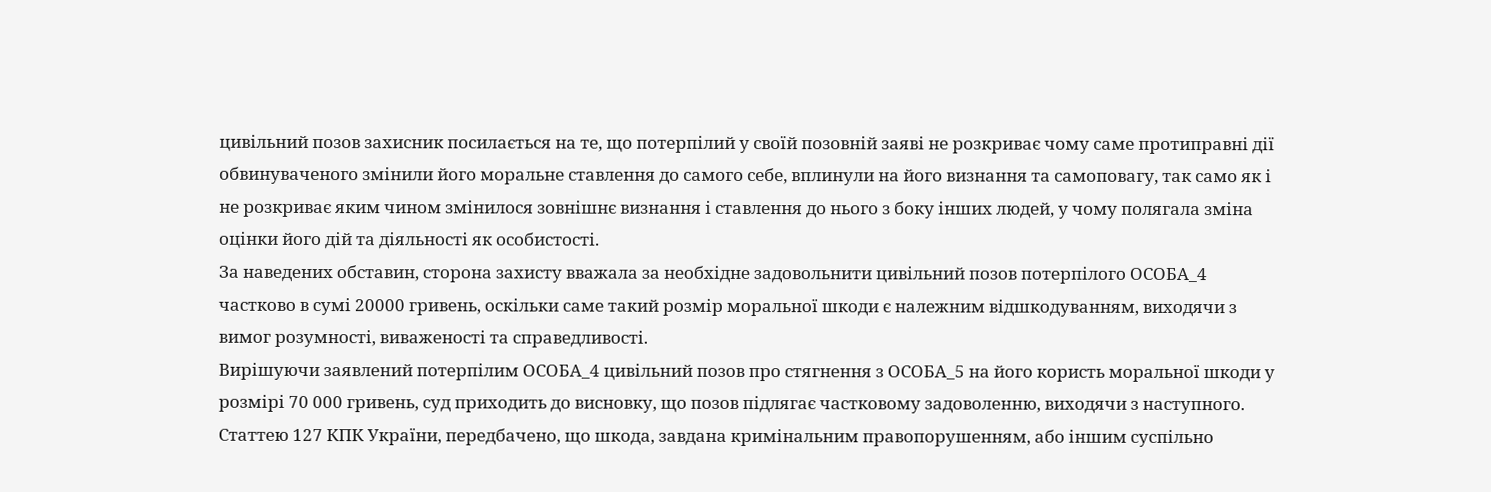цивільний позов захисник посилається на те, що потерпілий у своїй позовній заяві не розкриває чому саме протиправні дії обвинуваченого змінили його моральне ставлення до самого себе, вплинули на його визнання та самоповагу, так само як і не розкриває яким чином змінилося зовнішнє визнання і ставлення до нього з боку інших людей, у чому полягала зміна оцінки його дій та діяльності як особистості.
За наведених обставин, сторона захисту вважала за необхідне задовольнити цивільний позов потерпілого ОСОБА_4 частково в сумі 20000 гривень, оскільки саме такий розмір моральної шкоди є належним відшкодуванням, виходячи з вимог розумності, виваженості та справедливості.
Вирішуючи заявлений потерпілим ОСОБА_4 цивільний позов про стягнення з ОСОБА_5 на його користь моральної шкоди у розмірі 70 000 гривень, суд приходить до висновку, що позов підлягає частковому задоволенню, виходячи з наступного.
Статтею 127 КПК України, передбачено, що шкода, завдана кримінальним правопорушенням, або іншим суспільно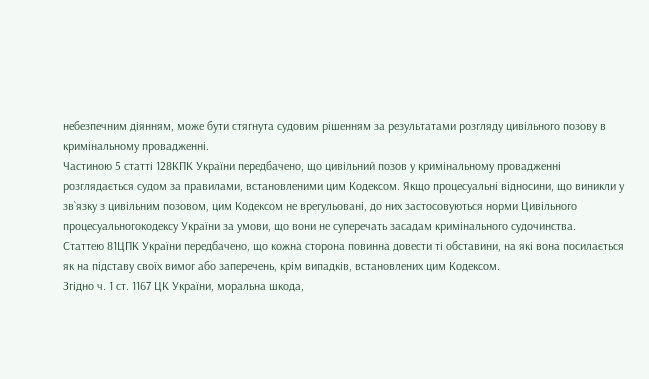небезпечним діянням, може бути стягнута судовим рішенням за результатами розгляду цивільного позову в кримінальному провадженні.
Частиною 5 статті 128КПК України передбачено, що цивільний позов у кримінальному провадженні розглядається судом за правилами, встановленими цим Кодексом. Якщо процесуальні відносини, що виникли у зв`язку з цивільним позовом, цим Кодексом не врегульовані, до них застосовуються норми Цивільного процесуальногокодексу України за умови, що вони не суперечать засадам кримінального судочинства.
Статтею 81ЦПК України передбачено, що кожна сторона повинна довести ті обставини, на які вона посилається як на підставу своїх вимог або заперечень, крім випадків, встановлених цим Кодексом.
Згідно ч. 1 ст. 1167 ЦК України, моральна шкода,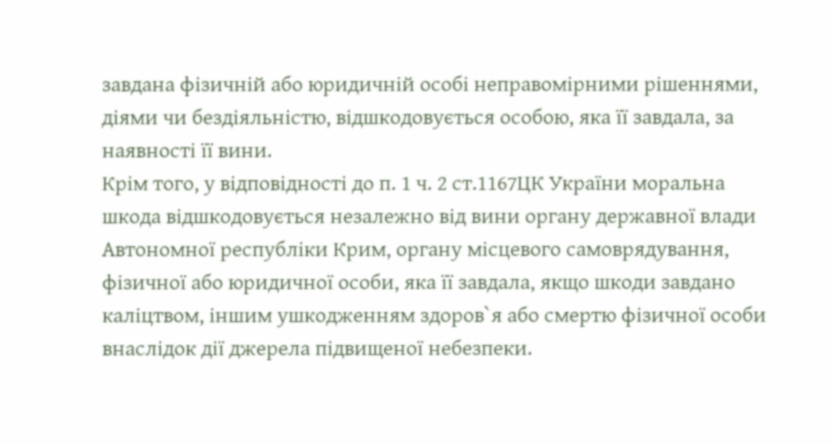завдана фізичній або юридичній особі неправомірними рішеннями, діями чи бездіяльністю, відшкодовується особою, яка її завдала, за наявності її вини.
Крім того, у відповідності до п. 1 ч. 2 ст.1167ЦК України моральна шкода відшкодовується незалежно від вини органу державної влади Автономної республіки Крим, органу місцевого самоврядування, фізичної або юридичної особи, яка її завдала, якщо шкоди завдано каліцтвом, іншим ушкодженням здоров`я або смертю фізичної особи внаслідок дії джерела підвищеної небезпеки.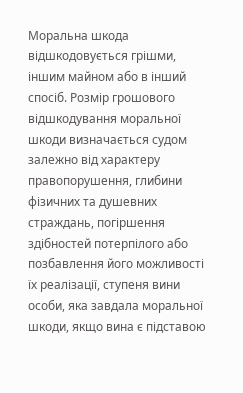Моральна шкода відшкодовується грішми, іншим майном або в інший спосіб. Розмір грошового відшкодування моральної шкоди визначається судом залежно від характеру правопорушення, глибини фізичних та душевних страждань, погіршення здібностей потерпілого або позбавлення його можливості їх реалізації, ступеня вини особи, яка завдала моральної шкоди, якщо вина є підставою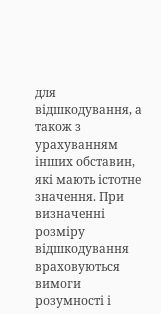для відшкодування, а також з урахуванням інших обставин, які мають істотне значення. При визначенні розміру відшкодування враховуються вимоги розумності і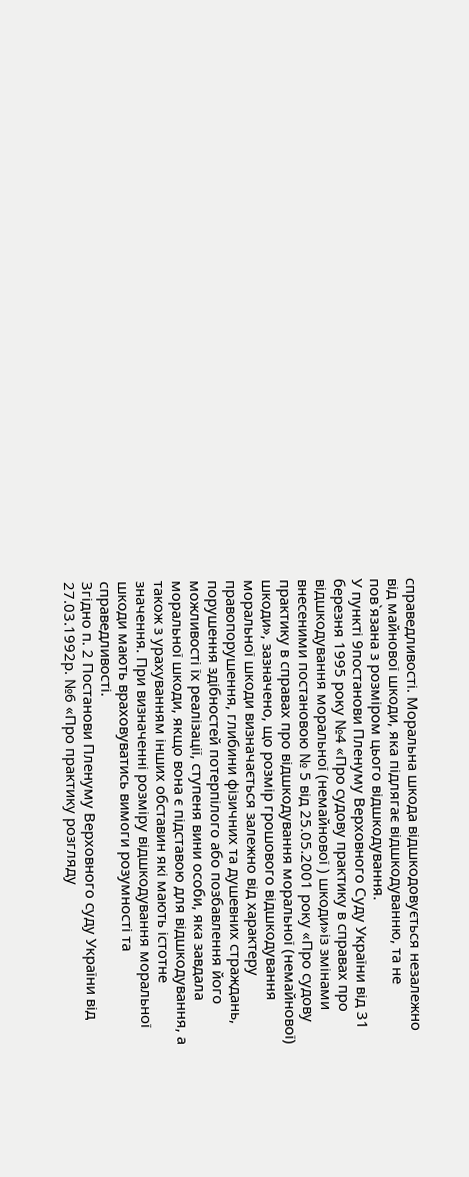справедливості. Моральна шкода відшкодовується незалежно від майнової шкоди, яка підлягає відшкодуванню, та не пов`язана з розміром цього відшкодування.
У пункті 9постанови Пленуму Верховного Суду України від 31 березня 1995 року №4 «Про судову практику в справах про відшкодування моральної (немайнової ) шкоди»із змінами внесеними постановою № 5 від 25.05.2001 року «Про судову практику в справах про відшкодування моральної (немайнової) шкоди», зазначено, що розмір грошового відшкодування моральної шкоди визначається залежно від характеру правопорушення, глибини фізичних та душевних страждань, порушення здібностей потерпілого або позбавлення його можливості їх реалізації, ступеня вини особи, яка завдала моральної шкоди, якщо вона є підставою для відшкодування, а також з урахуванням інших обставин які мають істотне значення. При визначенні розміру відшкодування моральної шкоди мають враховуватись вимоги розумності та справедливості.
Згідно п. 2 Постанови Пленуму Верховного суду України від 27.03.1992р. №6 «Про практику розгляду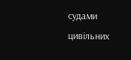судами цивільних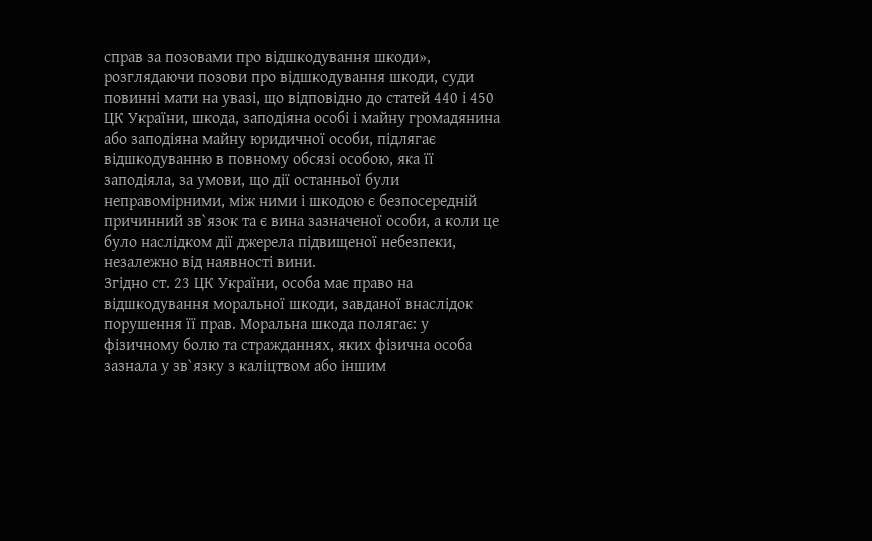справ за позовами про відшкодування шкоди», розглядаючи позови про відшкодування шкоди, суди повинні мати на увазі, що відповідно до статей 440 і 450 ЦК України, шкода, заподіяна особі і майну громадянина або заподіяна майну юридичної особи, підлягає відшкодуванню в повному обсязі особою, яка її заподіяла, за умови, що дії останньої були неправомірними, між ними і шкодою є безпосередній причинний зв`язок та є вина зазначеної особи, а коли це було наслідком дії джерела підвищеної небезпеки, незалежно від наявності вини.
Згідно ст. 23 ЦК України, особа має право на відшкодування моральної шкоди, завданої внаслідок порушення її прав. Моральна шкода полягає: у фізичному болю та стражданнях, яких фізична особа зазнала у зв`язку з каліцтвом або іншим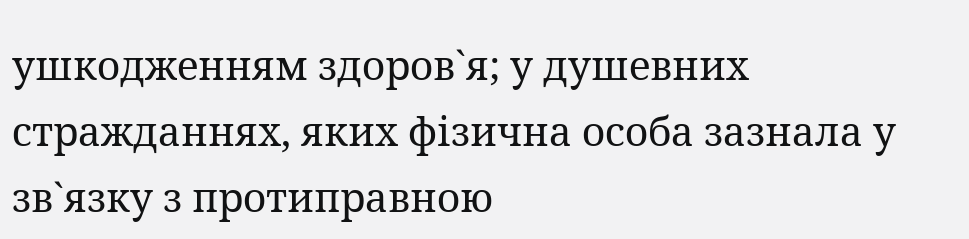ушкодженням здоров`я; у душевних стражданнях, яких фізична особа зазнала у зв`язку з протиправною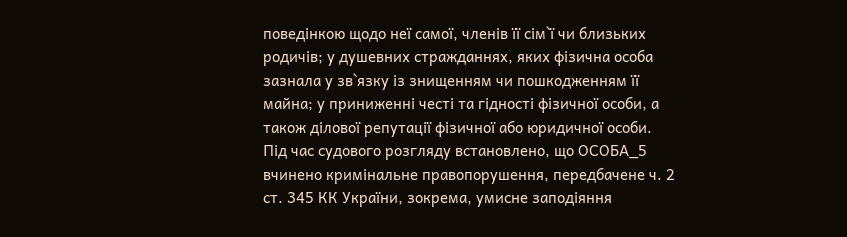поведінкою щодо неї самої, членів її сім`ї чи близьких родичів; у душевних стражданнях, яких фізична особа зазнала у зв`язку із знищенням чи пошкодженням її майна; у приниженні честі та гідності фізичної особи, а також ділової репутації фізичної або юридичної особи.
Під час судового розгляду встановлено, що ОСОБА_5 вчинено кримінальне правопорушення, передбачене ч. 2 ст. 345 КК України, зокрема, умисне заподіяння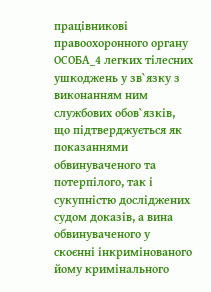працівникові правоохоронного органу ОСОБА_4 легких тілесних ушкоджень у зв`язку з виконанням ним службових обов`язків, що підтверджується як показаннями обвинуваченого та потерпілого, так і сукупністю досліджених судом доказів, а вина обвинуваченого у скоєнні інкримінованого йому кримінального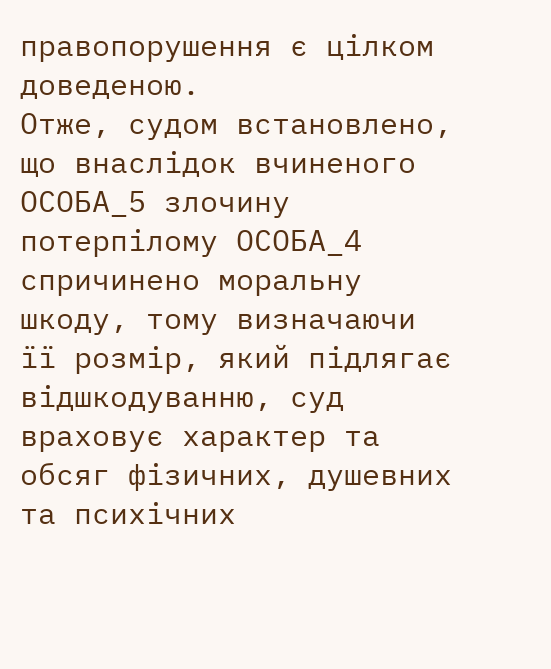правопорушення є цілком доведеною.
Отже, судом встановлено, що внаслідок вчиненого ОСОБА_5 злочину потерпілому ОСОБА_4 спричинено моральну шкоду, тому визначаючи її розмір, який підлягає відшкодуванню, суд враховує характер та обсяг фізичних, душевних та психічних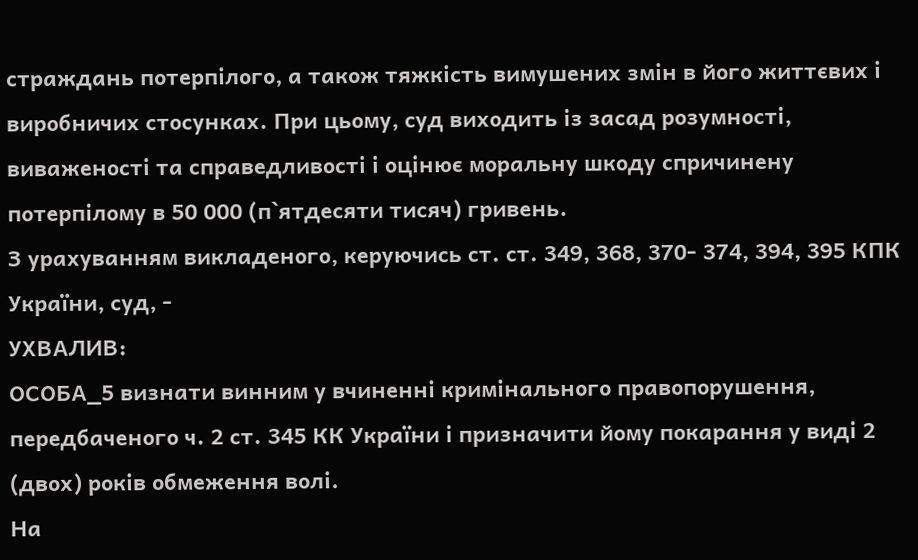страждань потерпілого, а також тяжкість вимушених змін в його життєвих і виробничих стосунках. При цьому, суд виходить із засад розумності, виваженості та справедливості і оцінює моральну шкоду спричинену потерпілому в 50 000 (п`ятдесяти тисяч) гривень.
З урахуванням викладеного, керуючись ст. ст. 349, 368, 370- 374, 394, 395 КПК України, суд, -
УХВАЛИВ:
ОСОБА_5 визнати винним у вчиненні кримінального правопорушення, передбаченого ч. 2 ст. 345 КК України і призначити йому покарання у виді 2 (двох) років обмеження волі.
На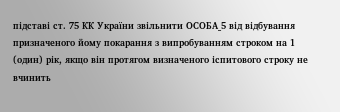підставі ст. 75 КК України звільнити ОСОБА_5 від відбування призначеного йому покарання з випробуванням строком на 1 (один) рік, якщо він протягом визначеного іспитового строку не вчинить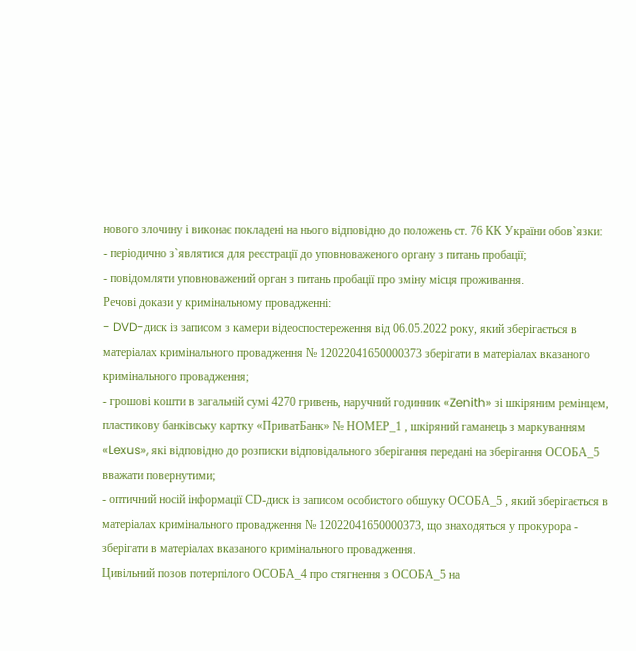нового злочину і виконає покладені на нього відповідно до положень ст. 76 КК України обов`язки:
- періодично з`являтися для реєстрації до уповноваженого органу з питань пробації;
- повідомляти уповноважений орган з питань пробації про зміну місця проживання.
Речові докази у кримінальному провадженні:
- DVD-диск із записом з камери відеоспостереження від 06.05.2022 року, який зберігається в матеріалах кримінального провадження № 12022041650000373 зберігати в матеріалах вказаного кримінального провадження;
- грошові кошти в загальній сумі 4270 гривень, наручний годинник «Zenith» зі шкіряним ремінцем, пластикову банківську картку «ПриватБанк» № НОМЕР_1 , шкіряний гаманець з маркуванням «Lexus», які відповідно до розписки відповідального зберігання передані на зберігання ОСОБА_5 вважати повернутими;
- оптичний носій інформації СD-диск із записом особистого обшуку ОСОБА_5 , який зберігається в матеріалах кримінального провадження № 12022041650000373, що знаходяться у прокурора - зберігати в матеріалах вказаного кримінального провадження.
Цивільний позов потерпілого ОСОБА_4 про стягнення з ОСОБА_5 на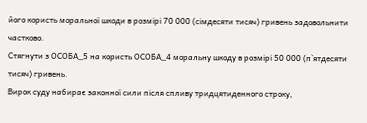його користь моральної шкоди в розмірі 70 000 (сімдесяти тисяч) гривень задовольнити частково.
Стягнути з ОСОБА_5 на користь ОСОБА_4 моральну шкоду в розмірі 50 000 (п`ятдесяти тисяч) гривень.
Вирок суду набирає законної сили після спливу тридцятиденного строку,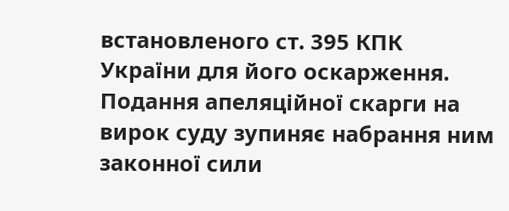встановленого ст. 395 КПК України для його оскарження. Подання апеляційної скарги на вирок суду зупиняє набрання ним законної сили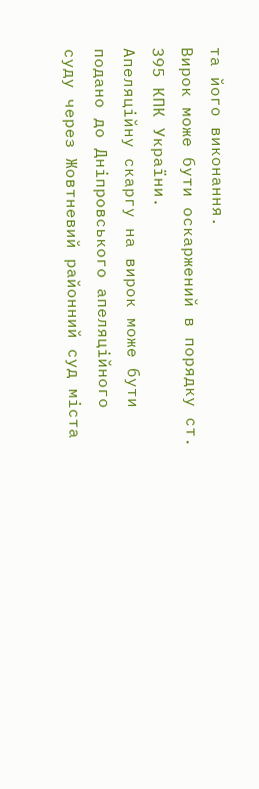та його виконання.
Вирок може бути оскаржений в порядку ст. 395 КПК України.
Апеляційну скаргу на вирок може бути подано до Дніпровського апеляційного суду через Жовтневий районний суд міста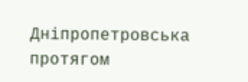Дніпропетровська протягом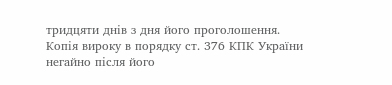тридцяти днів з дня його проголошення.
Копія вироку в порядку ст. 376 КПК України негайно після його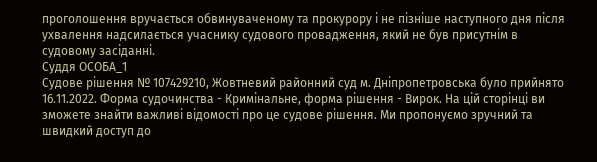проголошення вручається обвинуваченому та прокурору і не пізніше наступного дня після ухвалення надсилається учаснику судового провадження, який не був присутнім в судовому засіданні.
Суддя ОСОБА_1
Судове рішення № 107429210, Жовтневий районний суд м. Дніпропетровська було прийнято 16.11.2022. Форма судочинства - Кримінальне, форма рішення - Вирок. На цій сторінці ви зможете знайти важливі відомості про це судове рішення. Ми пропонуємо зручний та швидкий доступ до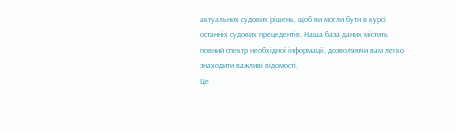актуальних судових рішень, щоб ви могли бути в курсі останніх судових прецедентів. Наша база даних містить повний спектр необхідної інформації, дозволяючи вам легко знаходити важливі відомості.
Це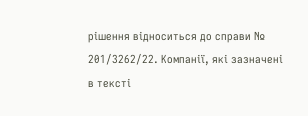рішення відноситься до справи № 201/3262/22. Компанії, які зазначені в тексті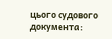цього судового документа: